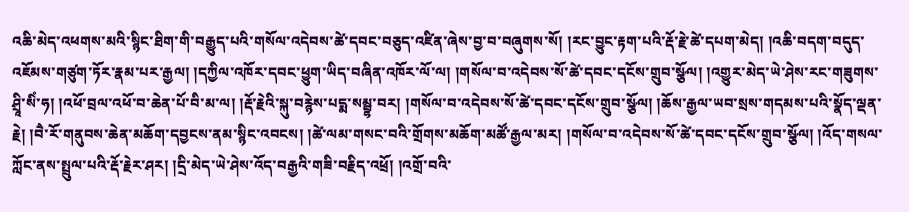འཆི་མེད་འཕགས་མའི་སྙིང་ཐིག་གི་བརྒྱུད་པའི་གསོལ་འདེབས་ཚེ་དབང་བཅུད་འཛིན་ཞེས་བྱ་བ་བཞུགས་སོ། །རང་བྱུང་རྟག་པའི་རྡོ་རྗེ་ཚེ་དཔག་མེད། །འཆི་བདག་བདུད་འཇོམས་གཙུག་ཏོར་རྣམ་པར་རྒྱལ། །དཀྱིལ་འཁོར་དབང་ཕྱུག་ཡིད་བཞིན་འཁོར་ལོ་ལ། །གསོལ་བ་འདེབས་སོ་ཚེ་དབང་དངོས་གྲུབ་སྩོལ། །འགྱུར་མེད་ཡེ་ཤེས་རང་གཟུགས་ཤྲཱི་སིཾ་ཧ། །འཕོ་བྲལ་འཕོ་བ་ཆེན་པོ་བི་མ་ལ། །རྡོ་རྗེའི་སྐུ་བརྙེས་པདྨ་སམྦྷ་བར། །གསོལ་བ་འདེབས་སོ་ཚེ་དབང་དངོས་གྲུབ་སྩོལ། །ཆོས་རྒྱལ་ཡབ་སྲས་གདམས་པའི་སྣོད་ལྡན་རྗེ། །བཻ་རོ་གནུབས་ཆེན་མཆོག་དབྱངས་ནམ་སྙིང་འབངས། །ཚེ་ལམ་གསང་བའི་གྲོགས་མཆོག་མཚོ་རྒྱལ་མར། །གསོལ་བ་འདེབས་སོ་ཚེ་དབང་དངོས་གྲུབ་སྩོལ། །འོད་གསལ་ཀློང་ནས་སྤྲུལ་པའི་རྡོ་རྗེར་ཤར། །དྲི་མེད་ཡེ་ཤེས་འོད་བརྒྱའི་གཟི་བརྗིད་འཕྲོ། །འགྲོ་བའི་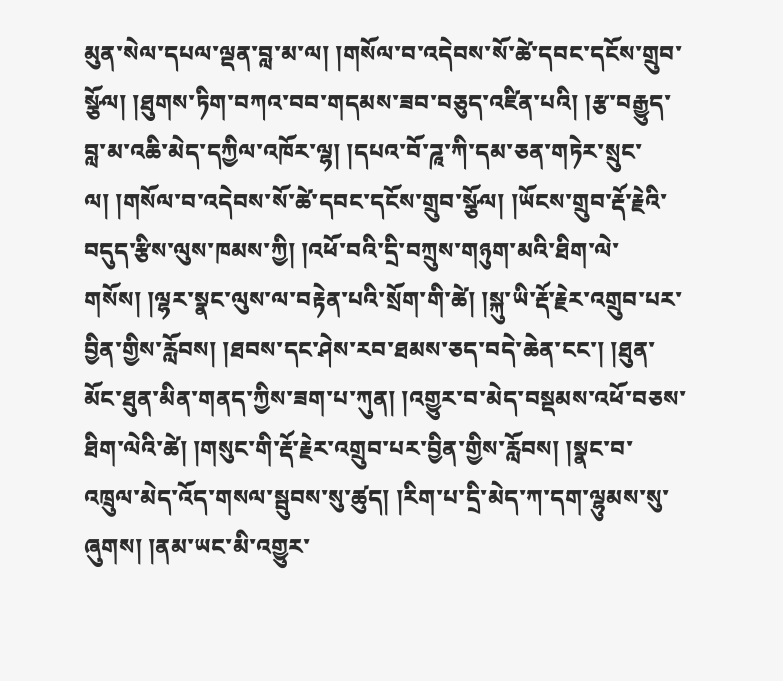མུན་སེལ་དཔལ་ལྡན་བླ་མ་ལ། །གསོལ་བ་འདེབས་སོ་ཚེ་དབང་དངོས་གྲུབ་སྩོལ། །ཐུགས་ཏིག་བཀའ་བབ་གདམས་ཟབ་བཅུད་འཛིན་པའི། །རྩ་བརྒྱུད་བླ་མ་འཆི་མེད་དཀྱིལ་འཁོར་ལྷ། །དཔའ་བོ་ཌཱ་ཀི་དམ་ཅན་གཏེར་སྲུང་ལ། །གསོལ་བ་འདེབས་སོ་ཚེ་དབང་དངོས་གྲུབ་སྩོལ། །ཡོངས་གྲུབ་རྡོ་རྗེའི་བདུད་རྩིས་ལུས་ཁམས་ཀྱི། །འཕོ་བའི་དྲི་བཀྲུས་གཉུག་མའི་ཐིག་ལེ་གསོས། །ལྷར་སྣང་ལུས་ལ་བརྟེན་པའི་སྲོག་གི་ཚེ། །སྐུ་ཡི་རྡོ་རྗེར་འགྲུབ་པར་བྱིན་གྱིས་རློབས། །ཐབས་དང་ཤེས་རབ་ཐམས་ཅད་བདེ་ཆེན་ངང་། །ཐུན་མོང་ཐུན་མིན་གནད་ཀྱིས་ཟག་པ་ཀུན། །འགྱུར་བ་མེད་བསྡམས་འཕོ་བཅས་ཐིག་ལེའི་ཚེ། །གསུང་གི་རྡོ་རྗེར་འགྲུབ་པར་བྱིན་གྱིས་རློབས། །སྣང་བ་འཁྲུལ་མེད་འོད་གསལ་སྦུབས་སུ་ཚུད། །རིག་པ་དྲི་མེད་ཀ་དག་ལྷུམས་སུ་ཞུགས། །ནམ་ཡང་མི་འགྱུར་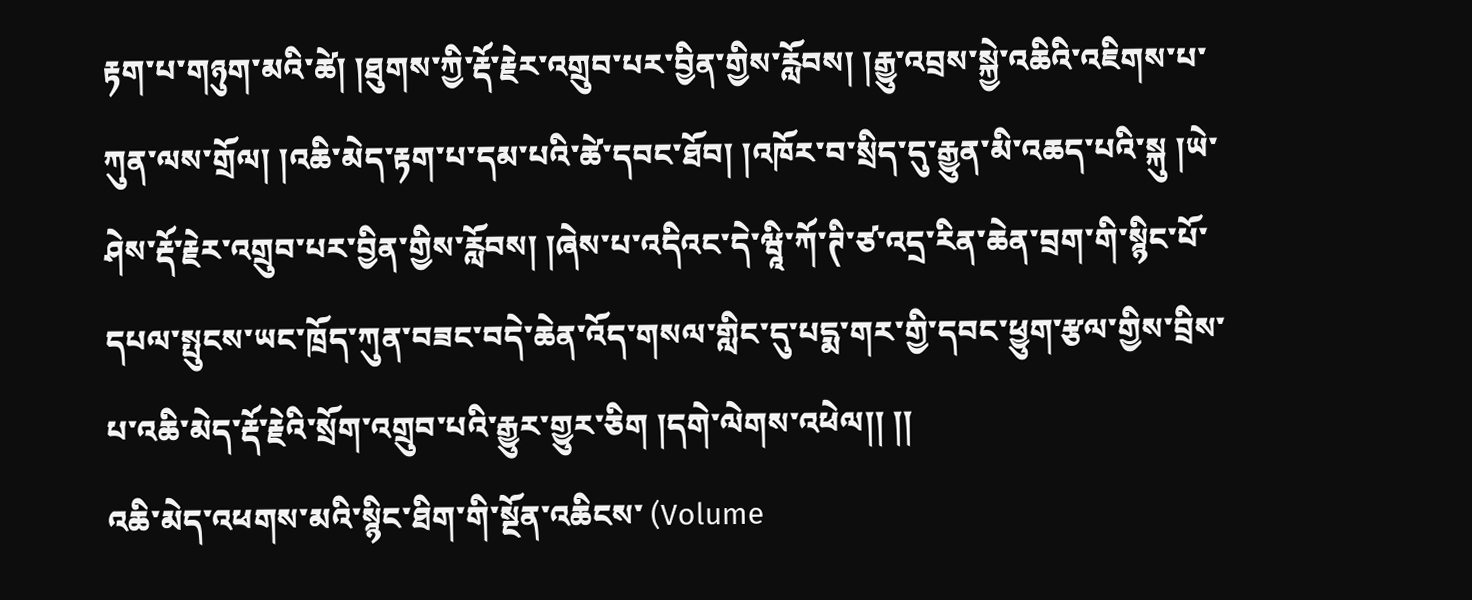རྟག་པ་གཉུག་མའི་ཚེ། །ཐུགས་ཀྱི་རྡོ་རྗེར་འགྲུབ་པར་བྱིན་གྱིས་རློབས། །རྒྱུ་འབྲས་སྐྱེ་འཆིའི་འཇིགས་པ་ཀུན་ལས་གྲོལ། །འཆི་མེད་རྟག་པ་དམ་པའི་ཚེ་དབང་ཐོབ། །འཁོར་བ་སྲིད་དུ་རྒྱུན་མི་འཆད་པའི་སྐུ །ཡེ་ཤེས་རྡོ་རྗེར་འགྲུབ་པར་བྱིན་གྱིས་རློབས། །ཞེས་པ་འདིའང་དེ་ཝཱི་ཀོ་ཊི་ཙ་འདྲ་རིན་ཆེན་བྲག་གི་སྙིང་པོ་དཔལ་སྤུངས་ཡང་ཁྲོད་ཀུན་བཟང་བདེ་ཆེན་འོད་གསལ་གླིང་དུ་པདྨ་གར་གྱི་དབང་ཕྱུག་རྩལ་གྱིས་བྲིས་པ་འཆི་མེད་རྡོ་རྗེའི་སྲོག་འགྲུབ་པའི་རྒྱུར་གྱུར་ཅིག །དགེ་ལེགས་འཕེལ།། །།
འཆི་མེད་འཕགས་མའི་སྙིང་ཐིག་གི་སྔོན་འཆིངས་ (Volume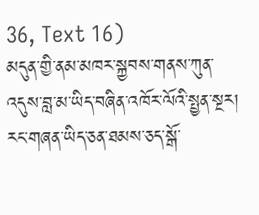36, Text 16)
མདུན་གྱི་ནམ་མཁར་སྐྱབས་གནས་ཀུན་འདུས་བླ་མ་ཡིད་བཞིན་འཁོར་ལོའི་སྤྱན་སྔར། རང་གཞན་ཡིད་ཅན་ཐམས་ཅད་སྒོ་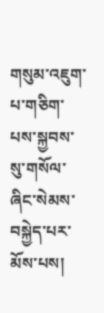གསུམ་འཇུག་པ་གཅིག་པས་སྐྱབས་སུ་གསོལ་ཞིང་སེམས་བསྐྱེད་པར་མོས་པས།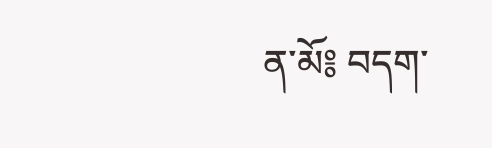ན་མོ༔ བདག་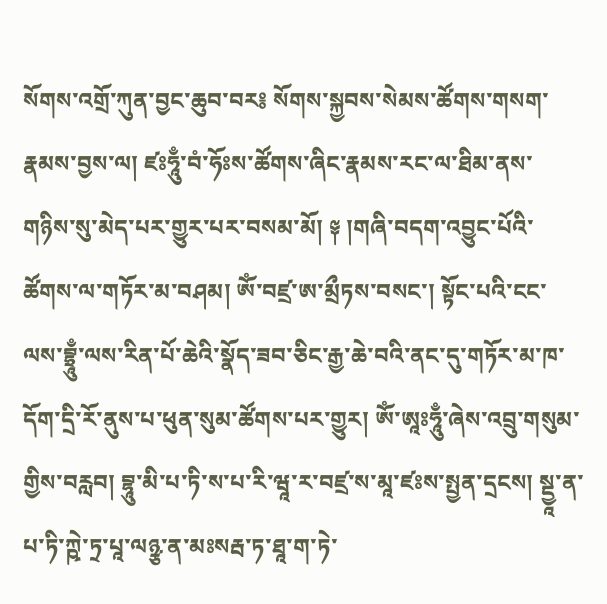སོགས་འགྲོ་ཀུན་བྱང་ཆུབ་བར༔ སོགས་སྐྱབས་སེམས་ཚོགས་གསག་རྣམས་བྱས་ལ། ཛཿཧཱུྃ་བཾ་ཧོཿས་ཚོགས་ཞིང་རྣམས་རང་ལ་ཐིམ་ནས་གཉིས་སུ་མེད་པར་གྱུར་པར་བསམ་མོ། ༈ །གཞི་བདག་འབྱུང་པོའི་ཚོགས་ལ་གཏོར་མ་བཤམ། ཨོཾ་བཛྲ་ཨ་མྲྀཏས་བསང་། སྟོང་པའི་ངང་ལས་བྷྲཱུྃ་ལས་རིན་པོ་ཆེའི་སྣོད་ཟབ་ཅིང་རྒྱ་ཆེ་བའི་ནང་དུ་གཏོར་མ་ཁ་དོག་དྲི་རོ་ནུས་པ་ཕུན་སུམ་ཚོགས་པར་གྱུར། ཨོཾ་ཨཱཿཧཱུྃ་ཞེས་འབྲུ་གསུམ་གྱིས་བརླབ། བྷཱུ་མི་པ་ཏི་ས་པ་རི་ཝཱ་ར་བཛྲ་ས་མཱ་ཛཿས་སྤྱན་དྲངས། སྡྱཱ་ན་པ་ཏི་ཀྵེ་ཏྲ་པཱ་ལཉྩ་ན་མཿསརྦ་ཏ་ཐཱ་ག་ཏེ་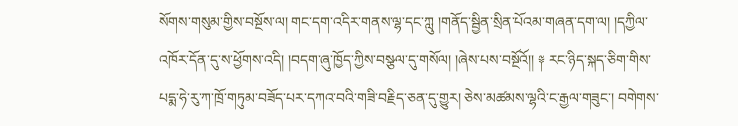སོགས་གསུམ་གྱིས་བསྔོས་ལ། གང་དག་འདིར་གནས་ལྷ་དང་ཀླུ །གནོད་སྦྱིན་སྲིན་པོའམ་གཞན་དག་ལ། །དཀྱིལ་འཁོར་དོན་དུ་ས་ཕྱོགས་འདི། །བདག་ཞུ་ཁྱོད་ཀྱིས་བསྩལ་དུ་གསོལ། །ཞེས་པས་བསྔོའོ།། ༈ རང་ཉིད་སྐད་ཅིག་གིས་པདྨ་ཧེ་རུ་ཀ་ཁྲོ་གཏུམ་བཟོད་པར་དཀའ་བའི་གཟི་བརྗིད་ཅན་དུ་གྱུར། ཅེས་མཚམས་ལྷའི་ང་རྒྱལ་གཟུང་། བགེགས་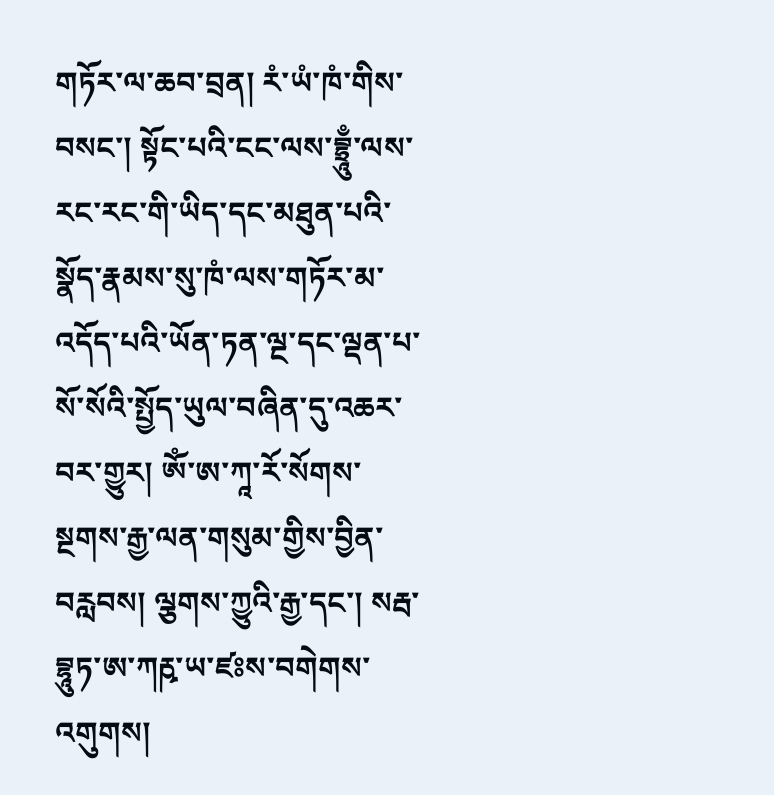གཏོར་ལ་ཆབ་བྲན། རཾ་ཡཾ་ཁཾ་གིས་བསང་། སྟོང་པའི་ངང་ལས་བྷྲཱུྃ་ལས་རང་རང་གི་ཡིད་དང་མཐུན་པའི་སྣོད་རྣམས་སུ་ཁཾ་ལས་གཏོར་མ་འདོད་པའི་ཡོན་ཏན་ལྔ་དང་ལྡན་པ་སོ་སོའི་སྤྱོད་ཡུལ་བཞིན་དུ་འཆར་བར་གྱུར། ཨོཾ་ཨ་ཀཱ་རོ་སོགས་སྔགས་རྒྱ་ལན་གསུམ་གྱིས་བྱིན་བརླབས། ལྕགས་ཀྱུའི་རྒྱ་དང་། སརྦ་བྷཱུཏ་ཨ་ཀརྵ་ཡ་ཛཿས་བགེགས་འགུགས།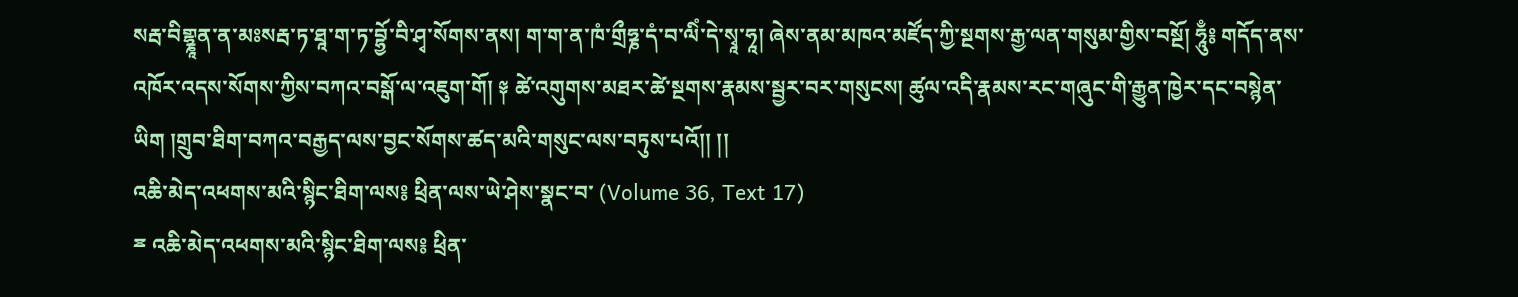སརྦ་བིགྷྣཱན་ན་མཿསརྦ་ཏ་ཐཱ་ག་ཏ་བྷྱོ་བི་ཤྭ་སོགས་ནས། ག་ག་ན་ཁཾ་གྲྀཧྞ་དཾ་བ་ལིཾ་དེ་སྭཱ་ཧཱ། ཞེས་ནམ་མཁའ་མཛོད་ཀྱི་སྔགས་རྒྱ་ལན་གསུམ་གྱིས་བསྔོ། ཧཱུྃ༔ གདོད་ནས་འཁོར་འདས་སོགས་ཀྱིས་བཀའ་བསྒོ་ལ་འཇུག་གོ། ༈ ཚེ་འགུགས་མཐར་ཚེ་སྔགས་རྣམས་སྦྱར་བར་གསུངས། ཚུལ་འདི་རྣམས་རང་གཞུང་གི་རྒྱུན་ཁྱེར་དང་བསྙེན་ཡིག །གྲུབ་ཐིག་བཀའ་བརྒྱད་ལས་བྱང་སོགས་ཚད་མའི་གསུང་ལས་བཏུས་པའོ།། །།
འཆི་མེད་འཕགས་མའི་སྙིང་ཐིག་ལས༔ ཕྲིན་ལས་ཡེ་ཤེས་སྣང་བ་ (Volume 36, Text 17)
ྈ འཆི་མེད་འཕགས་མའི་སྙིང་ཐིག་ལས༔ ཕྲིན་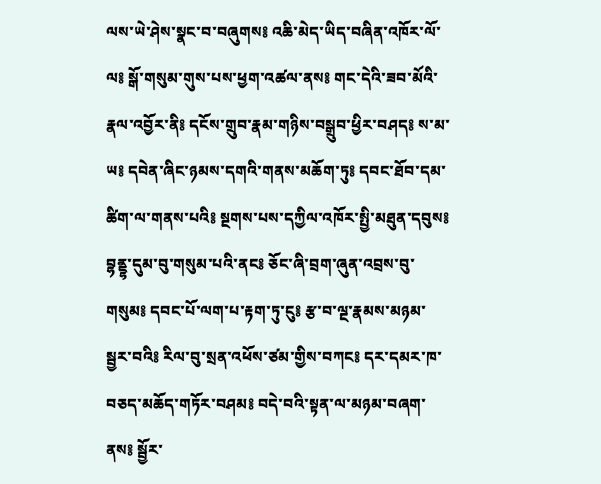ལས་ཡེ་ཤེས་སྣང་བ་བཞུགས༔ འཆི་མེད་ཡིད་བཞིན་འཁོར་ལོ་ལ༔ སྒོ་གསུམ་གུས་པས་ཕྱག་འཚལ་ནས༔ གང་དེའི་ཟབ་མོའི་རྣལ་འབྱོར་ནི༔ དངོས་གྲུབ་རྣམ་གཉིས་བསྒྲུབ་ཕྱིར་བཤད༔ ས་མ་ཡ༔ དབེན་ཞིང་ཉམས་དགའི་གནས་མཆོག་ཏུ༔ དབང་ཐོབ་དམ་ཚིག་ལ་གནས་པའི༔ སྔགས་པས་དཀྱིལ་འཁོར་སྤྱི་མཐུན་དབུས༔ བྷནྡྷ་དུམ་བུ་གསུམ་པའི་ནང༔ ཅོང་ཞི་བྲག་ཞུན་འབྲས་བུ་གསུམ༔ དབང་པོ་ལག་པ་རྟག་ཏུ་ངུ༔ རྩ་བ་ལྔ་རྣམས་མཉམ་སྦྱར་བའི༔ རིལ་བུ་སྲན་འཕོས་ཙམ་གྱིས་བཀང༔ དར་དམར་ཁ་བཅད་མཆོད་གཏོར་བཤམ༔ བདེ་བའི་སྟན་ལ་མཉམ་བཞག་ནས༔ སྦྱོར་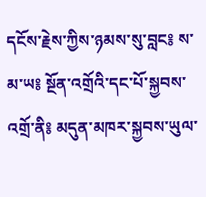དངོས་རྗེས་ཀྱིས་ཉམས་སུ་བླང༔ ས་མ་ཡ༔ སྔོན་འགྲོའི་དང་པོ་སྐྱབས་འགྲོ་ནི༔ མདུན་མཁར་སྐྱབས་ཡུལ་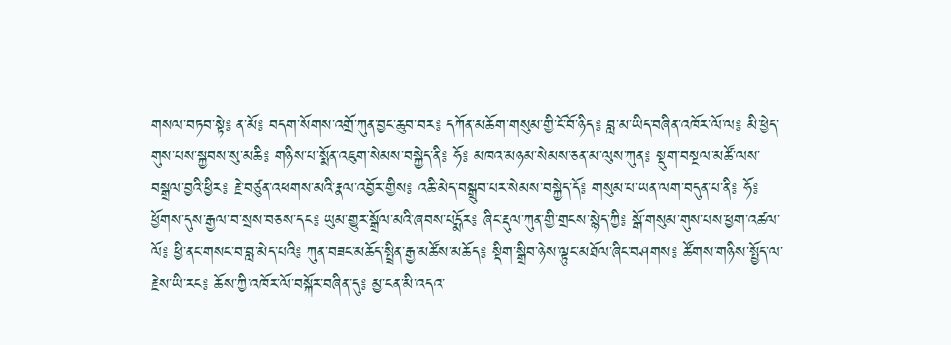གསལ་བཏབ་སྟེ༔ ན་མོ༔ བདག་སོགས་འགྲོ་ཀུན་བྱང་ཆུབ་བར༔ དཀོན་མཆོག་གསུམ་གྱི་ངོ་བོ་ཉིད༔ བླ་མ་ཡིད་བཞིན་འཁོར་ལོ་ལ༔ མི་ཕྱེད་གུས་པས་སྐྱབས་སུ་མཆི༔ གཉིས་པ་སྨོན་འཇུག་སེམས་བསྐྱེད་ནི༔ ཧོ༔ མཁའ་མཉམ་སེམས་ཅན་མ་ལུས་ཀུན༔ སྡུག་བསྔལ་མཚོ་ལས་བསྒྲལ་བྱའི་ཕྱིར༔ རྗེ་བཙུན་འཕགས་མའི་རྣལ་འབྱོར་གྱིས༔ འཆི་མེད་བསྒྲུབ་པར་སེམས་བསྐྱེད་དོ༔ གསུམ་པ་ཡན་ལག་བདུན་པ་ནི༔ ཧོ༔ ཕྱོགས་དུས་རྒྱལ་བ་སྲས་བཅས་དང༔ ཡུམ་གྱུར་སྒྲོལ་མའི་ཞབས་པདྨོར༔ ཞིང་རྡུལ་ཀུན་གྱི་གྲངས་སྙེད་ཀྱི༔ སྒོ་གསུམ་གུས་པས་ཕྱག་འཚལ་ལོ༔ ཕྱི་ནང་གསང་བ་བླ་མེད་པའི༔ ཀུན་བཟང་མཆོད་སྤྲིན་རྒྱ་མཚོས་མཆོད༔ སྡིག་སྒྲིབ་ཉེས་ལྟུང་མཐོལ་ཞིང་བཤགས༔ ཚོགས་གཉིས་སྤྱོད་ལ་རྗེས་ཡི་རང༔ ཆོས་ཀྱི་འཁོར་ལོ་བསྐོར་བཞིན་དུ༔ མྱ་ངན་མི་འདའ་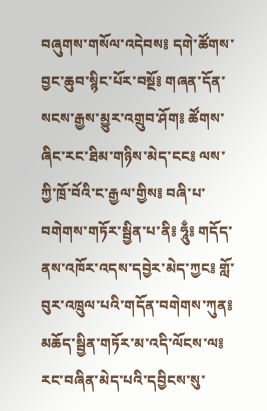བཞུགས་གསོལ་འདེབས༔ དགེ་ཚོགས་བྱང་ཆུབ་སྙིང་པོར་བསྔོ༔ གཞན་དོན་སངས་རྒྱས་མྱུར་འགྲུབ་ཤོག༔ ཚོགས་ཞིང་རང་ཐིམ་གཉིས་མེད་ངང༔ ལས་ཀྱི་ཁྲོ་བོའི་ང་རྒྱལ་གྱིས༔ བཞི་པ་བགེགས་གཏོར་སྦྱིན་པ་ནི༔ ཧཱུྃ༔ གདོད་ནས་འཁོར་འདས་དབྱེར་མེད་ཀྱང༔ གློ་བུར་འཁྲུལ་པའི་གདོན་བགེགས་ཀུན༔ མཆོད་སྦྱིན་གཏོར་མ་འདི་ལོངས་ལ༔ རང་བཞིན་མེད་པའི་དབྱིངས་སུ་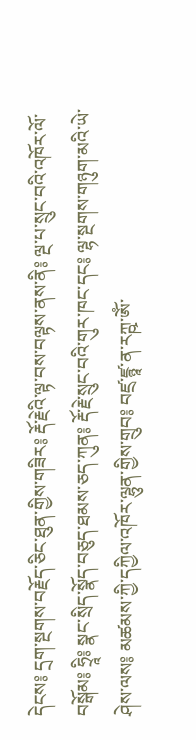དེངས༔ དྲག་སྔགས་བརྗོད་ཅིང་ཐུན་གྱིས་གཟིར༔ རྡོ་རྗེའི་ལྟ་བས་བལྟས་ནས་ནི༔ ལྔ་པ་སྲུང་བའི་འཁོར་ལོ་བསྒོམ༔ ཧྲཱི༔ སྣང་སྲིད་སྣོད་བཅུད་ཐམས་ཅད་ཀུན༔ རྡོ་རྗེ་སྲུང་བའི་གུར་ཁང་དང༔ ལྷ་སྔགས་གཉུག་མའི་ཡེ་ཤེས་ལས༔ མཚམས་ཀྱི་དཀྱིལ་འཁོར་ལྷུན་གྱིས་གྲུབ༔ བཛྲ་ཛྙཱ་ན་རཀྵ་ཨོཾ་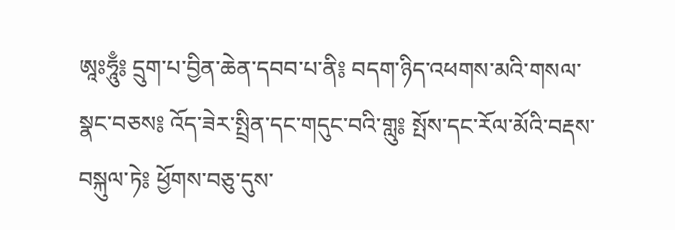ཨཱཿཧཱུྃ༔ དྲུག་པ་བྱིན་ཆེན་དབབ་པ་ནི༔ བདག་ཉིད་འཕགས་མའི་གསལ་སྣང་བཅས༔ འོད་ཟེར་སྤྲིན་དང་གདུང་བའི་གླུ༔ སྤོས་དང་རོལ་མོའི་བརྡས་བསྐུལ་ཏེ༔ ཕྱོགས་བཅུ་དུས་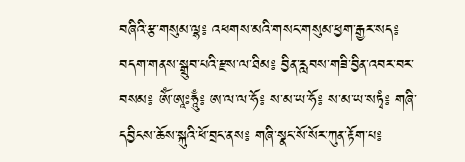བཞིའི་རྩ་གསུམ་ལྷ༔ འཕགས་མའི་གསང་གསུམ་ཕྱག་རྒྱར་སད༔ བདག་གནས་སྒྲུབ་པའི་རྫས་ལ་ཐིམ༔ བྱིན་རླབས་གཟི་བྱིན་འབར་བར་བསམ༔ ཨོཾ་ཨཱཿཧཱུྃ༔ ཨ་ལ་ལ་ཧོ༔ ས་མ་ཡ་ཧོ༔ ས་མ་ཡ་སཏྭཾ༔ གཞི་དབྱིངས་ཆོས་སྐུའི་ཕོ་བྲང་ནས༔ གཞི་སྣང་སོ་སོར་ཀུན་རྟོག་པ༔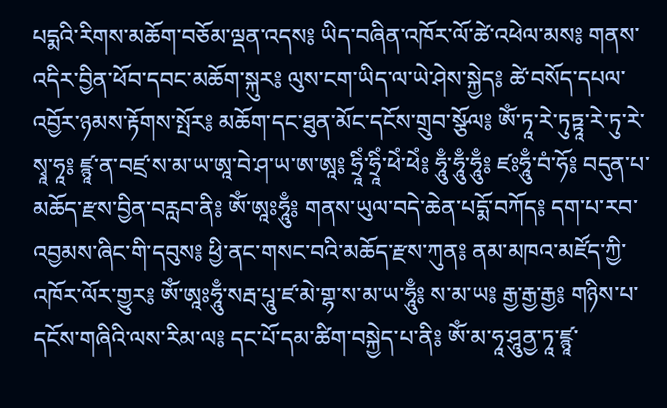པདྨའི་རིགས་མཆོག་བཅོམ་ལྡན་འདས༔ ཡིད་བཞིན་འཁོར་ལོ་ཚེ་འཕེལ་མས༔ གནས་འདིར་བྱིན་ཕོབ་དབང་མཆོག་སྐུར༔ ལུས་ངག་ཡིད་ལ་ཡེ་ཤེས་སྐྱེད༔ ཚེ་བསོད་དཔལ་འབྱོར་ཉམས་རྟོགས་སྤོར༔ མཆོག་དང་ཐུན་མོང་དངོས་གྲུབ་སྩོལ༔ ཨོཾ་ཏཱ་རེ་ཏུཏྟཱ་རེ་ཏུ་རེ་སྭཱ་ཧཱ༔ ཛྙཱ་ན་བཛྲ་ས་མ་ཡ་ཨཱ་བེ་ཤ་ཡ་ཨ་ཨཱ༔ ཧྲཱིཾ་ཧྲཱིཾ་ཕེཾ་ཕེཾ༔ ཧཱུྃ་ཧཱུྃ་ཧཱུྃ༔ ཛཿཧཱུྃ་བཾ་ཧོ༔ བདུན་པ་མཆོད་རྫས་བྱིན་བརླབ་ནི༔ ཨོཾ་ཨཱཿཧཱུྃ༔ གནས་ཡུལ་བདེ་ཆེན་པདྨོ་བཀོད༔ དག་པ་རབ་འབྱམས་ཞིང་གི་དབུས༔ ཕྱི་ནང་གསང་བའི་མཆོད་རྫས་ཀུན༔ ནམ་མཁའ་མཛོད་ཀྱི་འཁོར་ལོར་གྱུར༔ ཨོཾ་ཨཱཿཧཱུྃ་སརྦ་པཱུ་ཛ་མེ་གྷ་ས་མ་ཡ་ཧཱུྃ༔ ས་མ་ཡ༔ རྒྱ་རྒྱ་རྒྱ༔ གཉིས་པ་དངོས་གཞིའི་ལས་རིམ་ལ༔ དང་པོ་དམ་ཚིག་བསྐྱེད་པ་ནི༔ ཨོཾ་མ་ཧཱ་ཤཱུནྱ་ཏཱ་ཛྙཱ་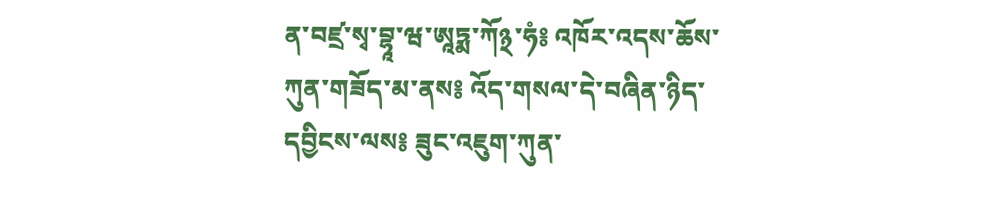ན་བཛྲ་སྭ་བྷཱ་ཝ་ཨཱཏྨ་ཀོ྅་ཧཾ༔ འཁོར་འདས་ཆོས་ཀུན་གཟོད་མ་ནས༔ འོད་གསལ་དེ་བཞིན་ཉིད་དབྱིངས་ལས༔ ཟུང་འཇུག་ཀུན་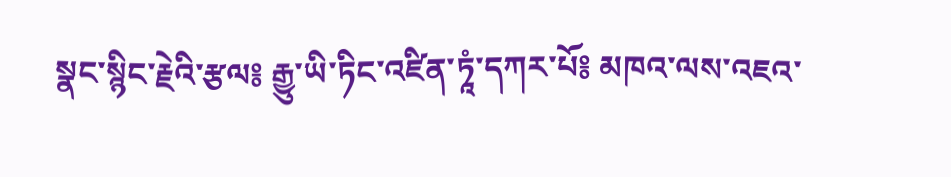སྣང་སྙིང་རྗེའི་རྩལ༔ རྒྱུ་ཡི་ཏིང་འཛིན་ཏཱཾ་དཀར་པོ༔ མཁའ་ལས་འཇའ་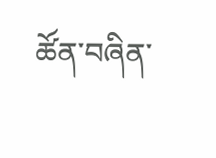ཚོན་བཞིན་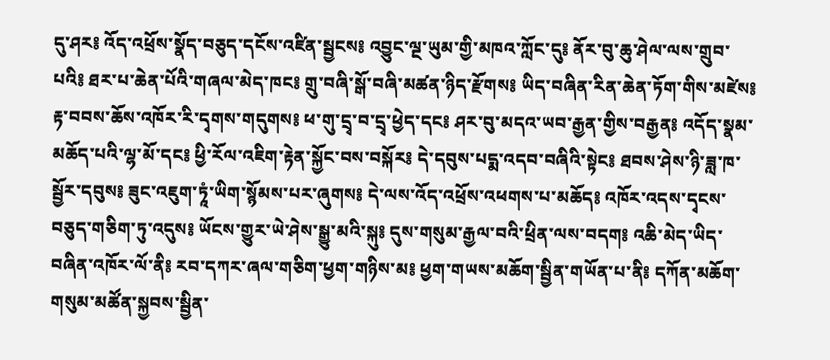དུ་ཤར༔ འོད་འཕྲོས་སྣོད་བཅུད་དངོས་འཛིན་སྦྱངས༔ འབྱུང་ལྔ་ཡུམ་གྱི་མཁའ་ཀློང་དུ༔ ནོར་བུ་ཆུ་ཤེལ་ལས་གྲུབ་པའི༔ ཐར་པ་ཆེན་པོའི་གཞལ་མེད་ཁང༔ གྲུ་བཞི་སྒོ་བཞི་མཚན་ཉིད་རྫོགས༔ ཡིད་བཞིན་རིན་ཆེན་ཏོག་གིས་མཛེས༔ རྟ་བབས་ཆོས་འཁོར་རི་དྭགས་གདུགས༔ ཕ་གུ་དྲྭ་བ་དྲྭ་ཕྱེད་དང༔ ཤར་བུ་མདའ་ཡབ་རྒྱན་གྱིས་བརྒྱན༔ འདོད་སྣམ་མཆོད་པའི་ལྷ་མོ་དང༔ ཕྱི་རོལ་འཇིག་རྟེན་སྐྱོང་བས་བསྐོར༔ དེ་དབུས་པདྨ་འདབ་བཞིའི་སྟེང༔ ཐབས་ཤེས་ཉི་ཟླ་ཁ་སྦྱོར་དབུས༔ ཟུང་འཇུག་ཏཱཾ་ཡིག་སྙོམས་པར་ཞུགས༔ དེ་ལས་འོད་འཕྲོས་འཕགས་པ་མཆོད༔ འཁོར་འདས་དྭངས་བཅུད་གཅིག་ཏུ་འདུས༔ ཡོངས་གྱུར་ཡེ་ཤེས་སྒྱུ་མའི་སྐུ༔ དུས་གསུམ་རྒྱལ་བའི་ཕྲིན་ལས་བདག༔ འཆི་མེད་ཡིད་བཞིན་འཁོར་ལོ་ནི༔ རབ་དཀར་ཞལ་གཅིག་ཕྱག་གཉིས་མ༔ ཕྱག་གཡས་མཆོག་སྦྱིན་གཡོན་པ་ནི༔ དཀོན་མཆོག་གསུམ་མཚོན་སྐྱབས་སྦྱིན་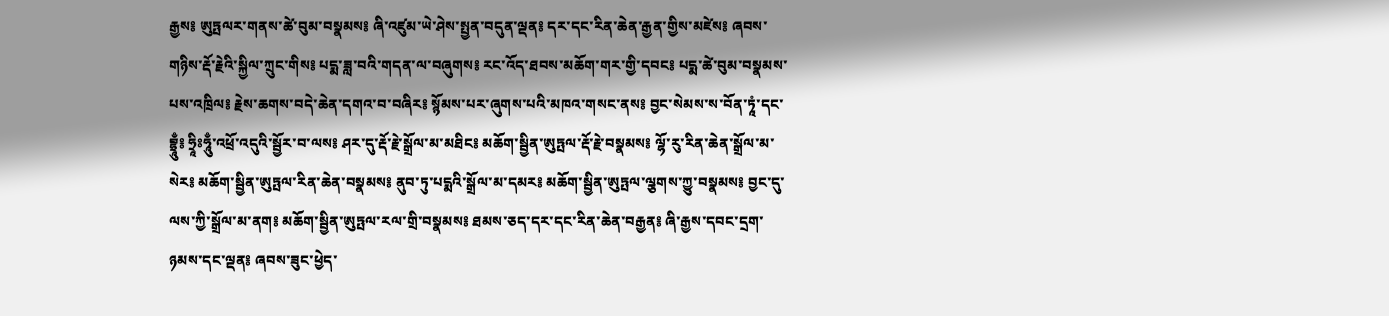རྒྱས༔ ཨུཏྤལར་གནས་ཚེ་བུམ་བསྣམས༔ ཞི་འཛུམ་ཡེ་ཤེས་སྤྱན་བདུན་ལྡན༔ དར་དང་རིན་ཆེན་རྒྱན་གྱིས་མཛེས༔ ཞབས་གཉིས་རྡོ་རྗེའི་སྐྱིལ་ཀྲུང་གིས༔ པདྨ་ཟླ་བའི་གདན་ལ་བཞུགས༔ རང་འོད་ཐབས་མཆོག་གར་གྱི་དབང༔ པདྨ་ཚེ་བུམ་བསྣམས་པས་འཁྲིལ༔ རྗེས་ཆགས་བདེ་ཆེན་དགའ་བ་བཞིར༔ སྙོམས་པར་ཞུགས་པའི་མཁའ་གསང་ནས༔ བྱང་སེམས་ས་བོན་ཏཱཾ་དང་བྷྲཱུྃ༔ ཧྲཱིཿཧཱུྃ་འཕྲོ་འདུའི་སྦྱོར་བ་ལས༔ ཤར་དུ་རྡོ་རྗེ་སྒྲོལ་མ་མཐིང༔ མཆོག་སྦྱིན་ཨུཏྤལ་རྡོ་རྗེ་བསྣམས༔ ལྷོ་རུ་རིན་ཆེན་སྒྲོལ་མ་སེར༔ མཆོག་སྦྱིན་ཨུཏྤལ་རིན་ཆེན་བསྣམས༔ ནུབ་ཏུ་པདྨའི་སྒྲོལ་མ་དམར༔ མཆོག་སྦྱིན་ཨུཏྤལ་ལྕགས་ཀྱུ་བསྣམས༔ བྱང་དུ་ལས་ཀྱི་སྒྲོལ་མ་ནག༔ མཆོག་སྦྱིན་ཨུཏྤལ་རལ་གྲི་བསྣམས༔ ཐམས་ཅད་དར་དང་རིན་ཆེན་བརྒྱན༔ ཞི་རྒྱས་དབང་དྲག་ཉམས་དང་ལྡན༔ ཞབས་ཟུང་ཕྱེད་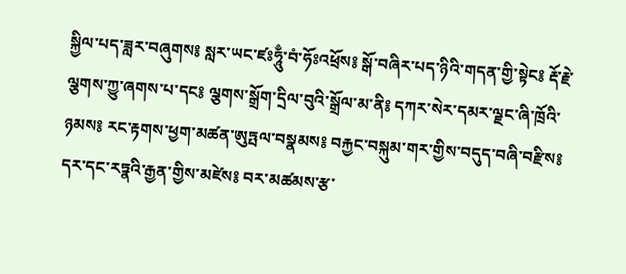སྐྱིལ་པད་ཟླར་བཞུགས༔ སླར་ཡང་ཛཿཧཱུྃ་བཾ་ཧོཿའཕྲོས༔ སྒོ་བཞིར་པད་ཉིའི་གདན་གྱི་སྟེང༔ རྡོ་རྗེ་ལྕགས་ཀྱུ་ཞགས་པ་དང༔ ལྕགས་སྒྲོག་དྲིལ་བུའི་སྒྲོལ་མ་ནི༔ དཀར་སེར་དམར་ལྗང་ཞི་ཁྲོའི་ཉམས༔ རང་རྟགས་ཕྱག་མཚན་ཨུཏྤལ་བསྣམས༔ བརྐྱང་བསྐུམ་གར་གྱིས་བདུད་བཞི་བརྫིས༔ དར་དང་རཏྣའི་རྒྱན་གྱིས་མཛེས༔ བར་མཚམས་རྩ་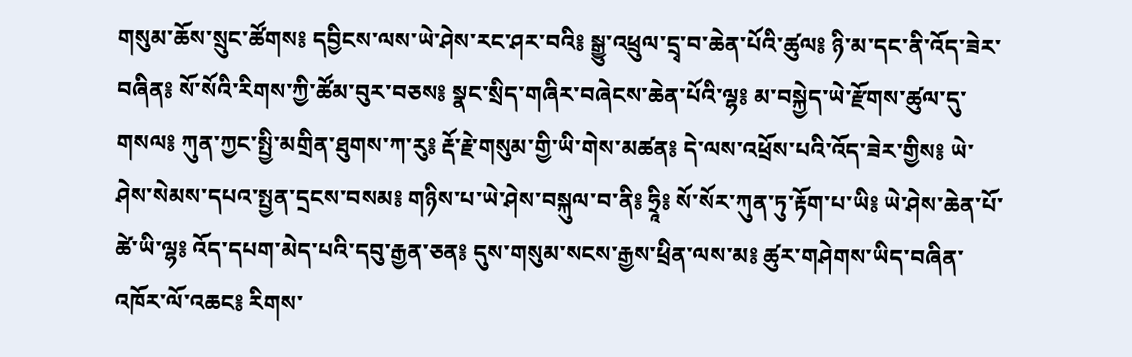གསུམ་ཆོས་སྲུང་ཚོགས༔ དབྱིངས་ལས་ཡེ་ཤེས་རང་ཤར་བའི༔ སྒྱུ་འཕྲུལ་དྲྭ་བ་ཆེན་པོའི་ཚུལ༔ ཉི་མ་དང་ནི་འོད་ཟེར་བཞིན༔ སོ་སོའི་རིགས་ཀྱི་ཚོམ་བུར་བཅས༔ སྣང་སྲིད་གཞིར་བཞེངས་ཆེན་པོའི་ལྷ༔ མ་བསྐྱེད་ཡེ་རྫོགས་ཚུལ་དུ་གསལ༔ ཀུན་ཀྱང་སྤྱི་མགྲིན་ཐུགས་ཀ་རུ༔ རྡོ་རྗེ་གསུམ་གྱི་ཡི་གེས་མཚན༔ དེ་ལས་འཕྲོས་པའི་འོད་ཟེར་གྱིས༔ ཡེ་ཤེས་སེམས་དཔའ་སྤྱན་དྲངས་བསམ༔ གཉིས་པ་ཡེ་ཤེས་བསྐུལ་བ་ནི༔ ཧྲཱི༔ སོ་སོར་ཀུན་ཏུ་རྟོག་པ་ཡི༔ ཡེ་ཤེས་ཆེན་པོ་ཚེ་ཡི་ལྷ༔ འོད་དཔག་མེད་པའི་དབུ་རྒྱན་ཅན༔ དུས་གསུམ་སངས་རྒྱས་ཕྲིན་ལས་མ༔ ཚུར་གཤེགས་ཡིད་བཞིན་འཁོར་ལོ་འཆང༔ རིགས་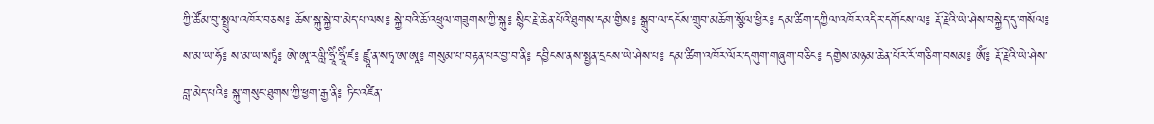ཀྱི་ཚོམ་བུ་སྤྲུལ་འཁོར་བཅས༔ ཆོས་སྐུ་སྐྱེ་བ་མེད་པ་ལས༔ སྐྱེ་བའི་ཆོ་འཕྲུལ་གཟུགས་ཀྱི་སྐུ༔ སྙིང་རྗེ་ཆེན་པོའི་ཐུགས་དམ་གྱིས༔ སྒྲུབ་ལ་དངོས་གྲུབ་མཆོག་སྩོལ་ཕྱིར༔ དམ་ཚིག་དཀྱིལ་འཁོར་འདིར་དགོངས་ལ༔ རྡོ་རྗེའི་ཡེ་ཤེས་བསྐྱེད་དུ་གསོལ༔ ས་མ་ཡ་ཧོ༔ ས་མ་ཡ་སཏྭཾ༔ ཨེ་ཨཱ་རལླི་ཧྲཱིཾ་ཧྲཱིཾ་ཛ༔ ཛྙཱ་ན་སཏྭ་ཨ་ཨཱ༔ གསུམ་པ་བརྟན་པར་བྱ་བ་ནི༔ དབྱིངས་ནས་སྤྱན་དྲངས་ཡེ་ཤེས་པ༔ དམ་ཚིག་འཁོར་ལོར་དགུག་གཞུག་བཅིང༔ དགྱེས་མཉམ་ཆེན་པོར་རོ་གཅིག་བསམ༔ ཨོཾ༔ རྡོ་རྗེའི་ཡེ་ཤེས་བླ་མེད་པའི༔ སྐུ་གསུང་ཐུགས་ཀྱི་ཕྱག་རྒྱ་ནི༔ ཏིང་འཛིན་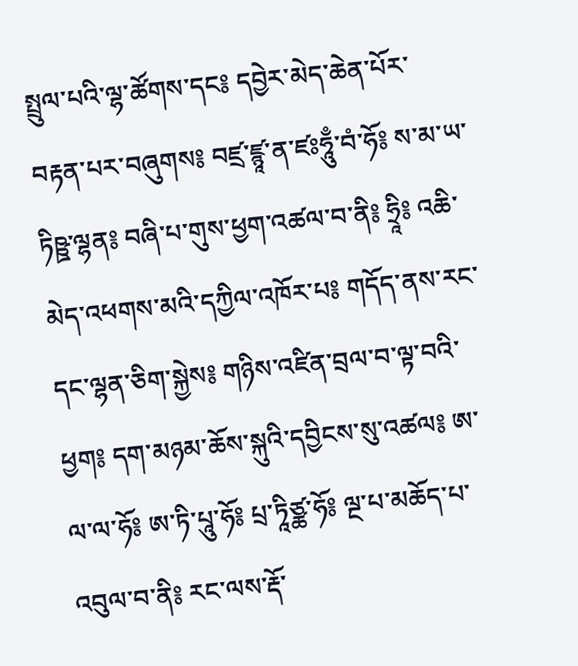སྤྲུལ་པའི་ལྷ་ཚོགས་དང༔ དབྱེར་མེད་ཆེན་པོར་བརྟན་པར་བཞུགས༔ བཛྲ་ཛྙཱ་ན་ཛཿཧཱུྃ་བཾ་ཧོ༔ ས་མ་ཡ་ཏིཥྛ་ལྷན༔ བཞི་པ་གུས་ཕྱག་འཚལ་བ་ནི༔ ཧྲཱི༔ འཆི་མེད་འཕགས་མའི་དཀྱིལ་འཁོར་པ༔ གདོད་ནས་རང་དང་ལྷན་ཅིག་སྐྱེས༔ གཉིས་འཛིན་བྲལ་བ་ལྟ་བའི་ཕྱག༔ དག་མཉམ་ཆོས་སྐུའི་དབྱིངས་སུ་འཚལ༔ ཨ་ལ་ལ་ཧོ༔ ཨ་ཏི་པཱུ་ཧོ༔ པྲ་ཏཱིཙྪ་ཧོ༔ ལྔ་པ་མཆོད་པ་འབུལ་བ་ནི༔ རང་ལས་རྡོ་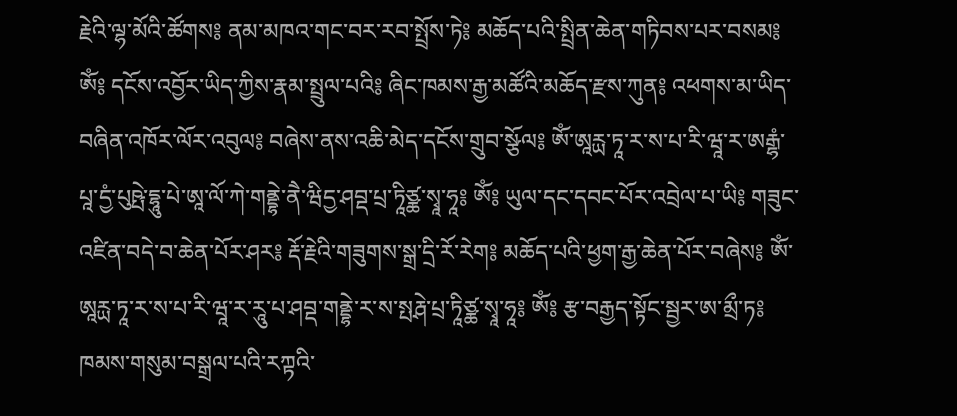རྗེའི་ལྷ་མོའི་ཚོགས༔ ནམ་མཁའ་གང་བར་རབ་སྤྲོས་ཏེ༔ མཆོད་པའི་སྤྲིན་ཆེན་གཏིབས་པར་བསམ༔ ཨོཾ༔ དངོས་འབྱོར་ཡིད་ཀྱིས་རྣམ་སྤྲུལ་པའི༔ ཞིང་ཁམས་རྒྱ་མཚོའི་མཆོད་རྫས་ཀུན༔ འཕགས་མ་ཡིད་བཞིན་འཁོར་ལོར་འབུལ༔ བཞེས་ནས་འཆི་མེད་དངོས་གྲུབ་སྩོལ༔ ཨོཾ་ཨཱརྻ་ཏཱ་ར་ས་པ་རི་ཝཱ་ར་ཨརྒྷཾ་པཱ་དྱཾ་པུཥྤེ་དྷཱུ་པེ་ཨཱ་ལོ་ཀེ་གནྡྷེ་ནཻ་ཝིདྱ་ཤབྡ་པྲ་ཏཱིཙྪ་སྭཱ་ཧཱ༔ ཨོཾ༔ ཡུལ་དང་དབང་པོར་འབྲེལ་པ་ཡི༔ གཟུང་འཛིན་བདེ་བ་ཆེན་པོར་ཤར༔ རྡོ་རྗེའི་གཟུགས་སྒྲ་དྲི་རོ་རེག༔ མཆོད་པའི་ཕྱག་རྒྱ་ཆེན་པོར་བཞེས༔ ཨོཾ་ཨཱརྻ་ཏཱ་ར་ས་པ་རི་ཝཱ་ར་རཱུ་པ་ཤབྡ་གནྡྷེ་ར་ས་སྤརྴེ་པྲ་ཏཱིཙྪ་སྭཱ་ཧཱ༔ ཨོཾ༔ རྩ་བརྒྱད་སྟོང་སྦྱར་ཨ་མྲྀ་ཏ༔ ཁམས་གསུམ་བསྒྲལ་པའི་རཀྟའི་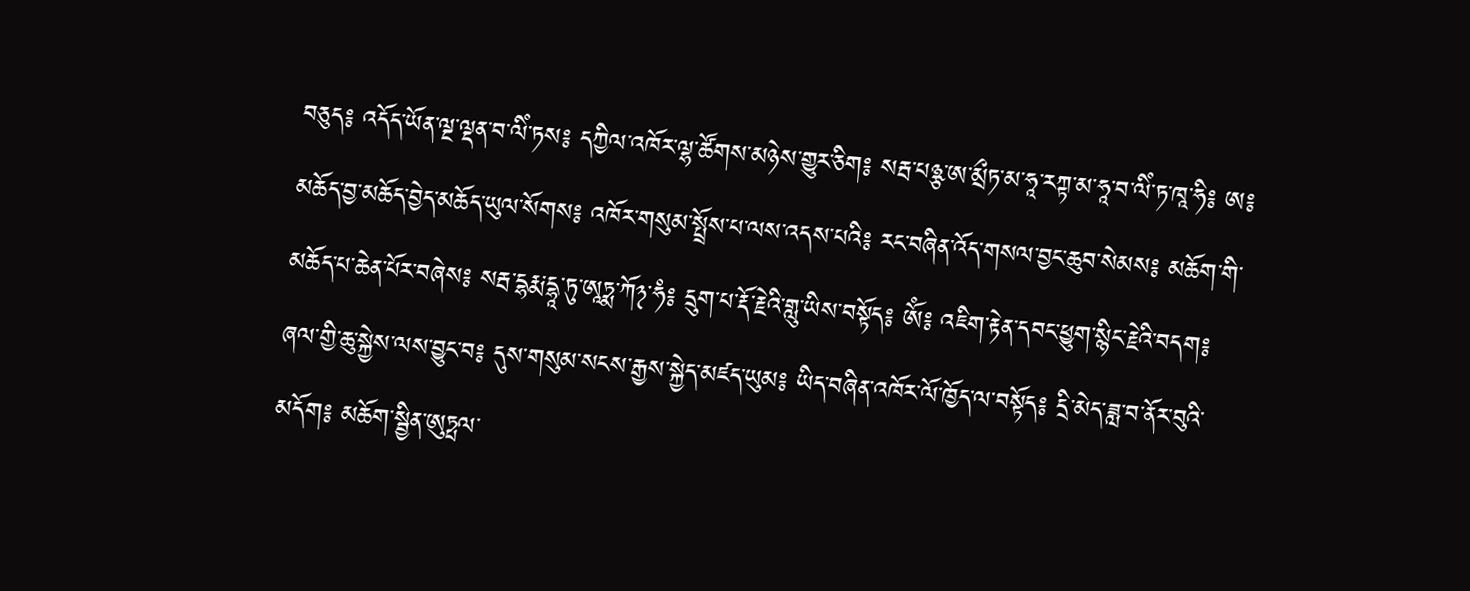བཅུད༔ འདོད་ཡོན་ལྔ་ལྡན་བ་ལིཾ་ཏས༔ དཀྱིལ་འཁོར་ལྷ་ཚོགས་མཉེས་གྱུར་ཅིག༔ སརྦ་པཉྩ་ཨ་མྲྀཏ་མ་ཧཱ་རཀྟ་མ་ཧཱ་བ་ལིཾ་ཏ་ཁཱ་ཧི༔ ཨ༔ མཆོད་བྱ་མཆོད་བྱེད་མཆོད་ཡུལ་སོགས༔ འཁོར་གསུམ་སྤྲོས་པ་ལས་འདས་པའི༔ རང་བཞིན་འོད་གསལ་བྱང་ཆུབ་སེམས༔ མཆོག་གི་མཆོད་པ་ཆེན་པོར་བཞེས༔ སརྦ་དྷརྨ་དྷཱ་ཏུ་ཨཱཏྨ་ཀོ྅་ཧཾ༔ དྲུག་པ་རྡོ་རྗེའི་གླུ་ཡིས་བསྟོད༔ ཨོཾ༔ འཇིག་རྟེན་དབང་ཕྱུག་སྙིང་རྗེའི་བདག༔ ཞལ་གྱི་ཆུ་སྐྱེས་ལས་བྱུང་བ༔ དུས་གསུམ་སངས་རྒྱས་སྐྱེད་མཛད་ཡུམ༔ ཡིད་བཞིན་འཁོར་ལོ་ཁྱོད་ལ་བསྟོད༔ དྲི་མེད་ཟླ་བ་ནོར་བུའི་མདོག༔ མཆོག་སྦྱིན་ཨུཏྤལ་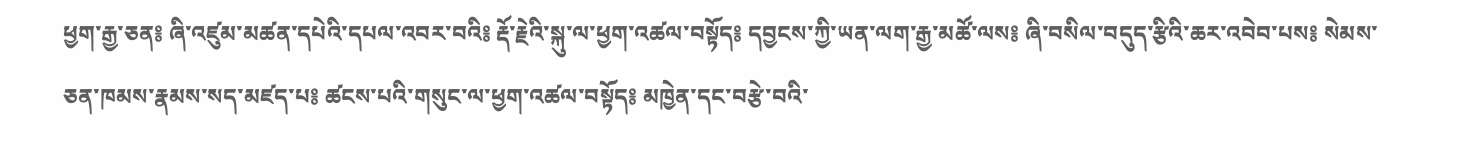ཕྱག་རྒྱ་ཅན༔ ཞི་འཛུམ་མཚན་དཔེའི་དཔལ་འབར་བའི༔ རྡོ་རྗེའི་སྐུ་ལ་ཕྱག་འཚལ་བསྟོད༔ དབྱངས་ཀྱི་ཡན་ལག་རྒྱ་མཚོ་ལས༔ ཞི་བསིལ་བདུད་རྩིའི་ཆར་འབེབ་པས༔ སེམས་ཅན་ཁམས་རྣམས་སད་མཛད་པ༔ ཚངས་པའི་གསུང་ལ་ཕྱག་འཚལ་བསྟོད༔ མཁྱེན་དང་བརྩེ་བའི་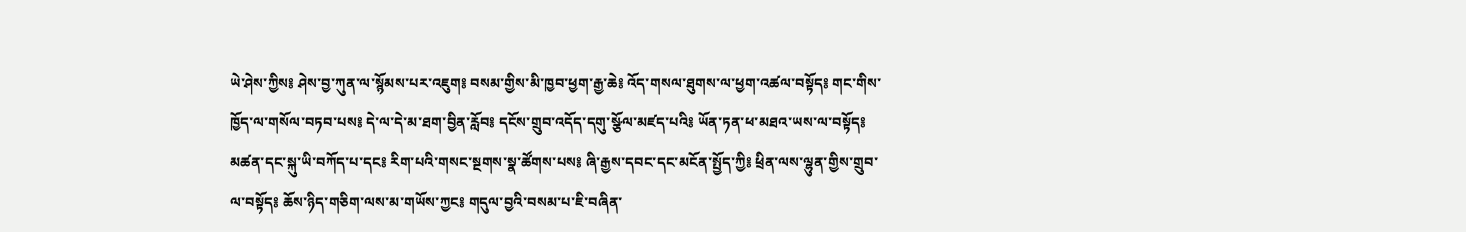ཡེ་ཤེས་ཀྱིས༔ ཤེས་བྱ་ཀུན་ལ་སྙོམས་པར་འཇུག༔ བསམ་གྱིས་མི་ཁྱབ་ཕྱག་རྒྱ་ཆེ༔ འོད་གསལ་ཐུགས་ལ་ཕྱག་འཚལ་བསྟོད༔ གང་གིས་ཁྱོད་ལ་གསོལ་བཏབ་པས༔ དེ་ལ་དེ་མ་ཐག་བྱིན་རློབ༔ དངོས་གྲུབ་འདོད་དགུ་སྩོལ་མཛད་པའི༔ ཡོན་ཏན་ཕ་མཐའ་ཡས་ལ་བསྟོད༔ མཚན་དང་སྐུ་ཡི་བཀོད་པ་དང༔ རིག་པའི་གསང་སྔགས་སྣ་ཚོགས་པས༔ ཞི་རྒྱས་དབང་དང་མངོན་སྤྱོད་ཀྱི༔ ཕྲིན་ལས་ལྷུན་གྱིས་གྲུབ་ལ་བསྟོད༔ ཆོས་ཉིད་གཅིག་ལས་མ་གཡོས་ཀྱང༔ གདུལ་བྱའི་བསམ་པ་ཇི་བཞིན་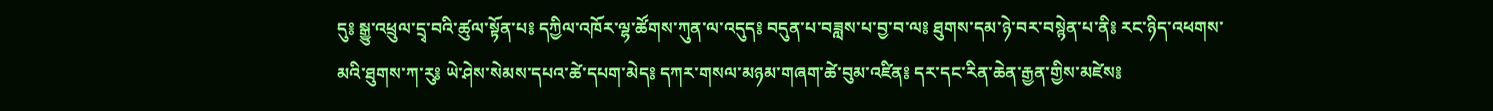དུ༔ སྒྱུ་འཕྲུལ་དྲྭ་བའི་ཚུལ་སྟོན་པ༔ དཀྱིལ་འཁོར་ལྷ་ཚོགས་ཀུན་ལ་འདུད༔ བདུན་པ་བཟླས་པ་བྱ་བ་ལ༔ ཐུགས་དམ་ཉེ་བར་བསྙེན་པ་ནི༔ རང་ཉིད་འཕགས་མའི་ཐུགས་ཀ་རུ༔ ཡེ་ཤེས་སེམས་དཔའ་ཚེ་དཔག་མེད༔ དཀར་གསལ་མཉམ་གཞག་ཚེ་བུམ་འཛིན༔ དར་དང་རིན་ཆེན་རྒྱན་གྱིས་མཛེས༔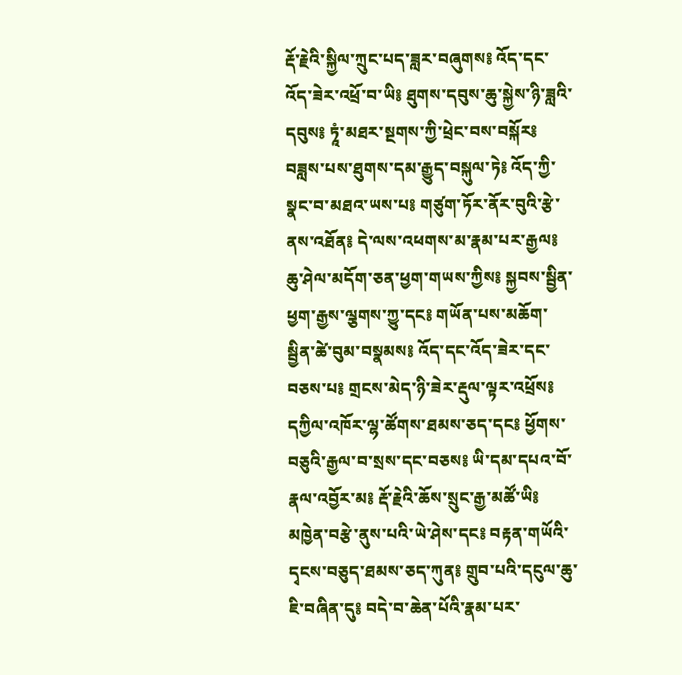རྡོ་རྗེའི་སྐྱིལ་ཀྲུང་པད་ཟླར་བཞུགས༔ འོད་དང་འོད་ཟེར་འཕྲོ་བ་ཡི༔ ཐུགས་དབུས་ཆུ་སྐྱེས་ཉི་ཟླའི་དབུས༔ ཏཱཾ་མཐར་སྔགས་ཀྱི་ཕྲེང་བས་བསྐོར༔ བཟླས་པས་ཐུགས་དམ་རྒྱུད་བསྐུལ་ཏེ༔ འོད་ཀྱི་སྣང་བ་མཐའ་ཡས་པ༔ གཙུག་ཏོར་ནོར་བུའི་རྩེ་ནས་འཐོན༔ དེ་ལས་འཕགས་མ་རྣམ་པར་རྒྱལ༔ ཆུ་ཤེལ་མདོག་ཅན་ཕྱག་གཡས་ཀྱིས༔ སྐྱབས་སྦྱིན་ཕྱག་རྒྱས་ལྕགས་ཀྱུ་དང༔ གཡོན་པས་མཆོག་སྦྱིན་ཚེ་བུམ་བསྣམས༔ འོད་དང་འོད་ཟེར་དང་བཅས་པ༔ གྲངས་མེད་ཉི་ཟེར་རྡུལ་ལྟར་འཕྲོས༔ དཀྱིལ་འཁོར་ལྷ་ཚོགས་ཐམས་ཅད་དང༔ ཕྱོགས་བཅུའི་རྒྱལ་བ་སྲས་དང་བཅས༔ ཡི་དམ་དཔའ་བོ་རྣལ་འབྱོར་མ༔ རྡོ་རྗེའི་ཆོས་སྲུང་རྒྱ་མཚོ་ཡི༔ མཁྱེན་བརྩེ་ནུས་པའི་ཡེ་ཤེས་དང༔ བརྟན་གཡོའི་དྭངས་བཅུད་ཐམས་ཅད་ཀུན༔ གྲུབ་པའི་དངུལ་ཆུ་ཇི་བཞིན་དུ༔ བདེ་བ་ཆེན་པོའི་རྣམ་པར་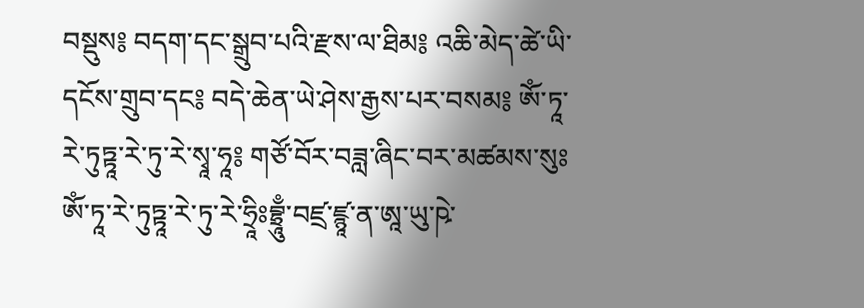བསྡུས༔ བདག་དང་སྒྲུབ་པའི་རྫས་ལ་ཐིམ༔ འཆི་མེད་ཚེ་ཡི་དངོས་གྲུབ་དང༔ བདེ་ཆེན་ཡེ་ཤེས་རྒྱས་པར་བསམ༔ ཨོཾ་ཏཱ་རེ་ཏུཏྟཱ་རེ་ཏུ་རེ་སྭཱ་ཧཱ༔ གཙོ་བོར་བཟླ་ཞིང་བར་མཚམས་སུཿ ཨོཾ་ཏཱ་རེ་ཏུཏྟཱ་རེ་ཏུ་རེ་ཧྲཱིཿབྷྲཱུྃ་བཛྲ་ཛྙཱ་ན་ཨཱ་ཡུ་ཥེ་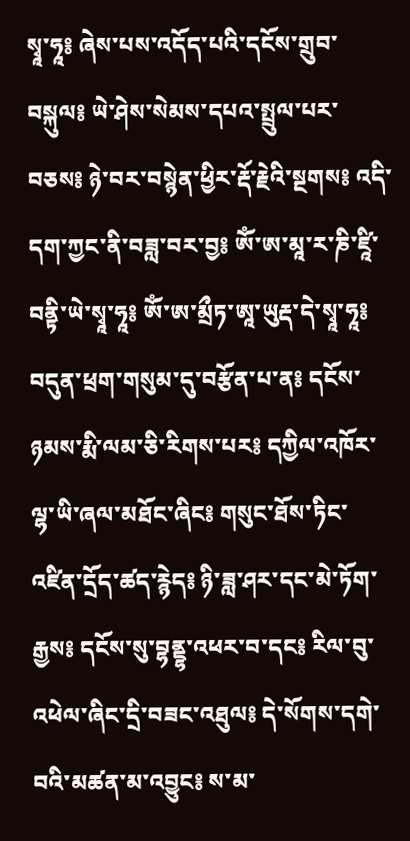སྭཱ་ཧཱ༔ ཞེས་པས་འདོད་པའི་དངོས་གྲུབ་བསྐུལ༔ ཡེ་ཤེས་སེམས་དཔའ་སྤྲུལ་པར་བཅས༔ ཉེ་བར་བསྙེན་ཕྱིར་རྡོ་རྗེའི་སྔགས༔ འདི་དག་ཀྱང་ནི་བཟླ་བར་བྱ༔ ཨོཾ་ཨ་མཱ་ར་ཎི་ཛཱི་བནྟི་ཡེ་སྭཱ་ཧཱ༔ ཨོཾ་ཨ་མྲྀཏ་ཨཱ་ཡུརྡ་དེ་སྭཱ་ཧཱ༔ བདུན་ཕྲག་གསུམ་དུ་བརྩོན་པ་ན༔ དངོས་ཉམས་རྨི་ལམ་ཅི་རིགས་པར༔ དཀྱིལ་འཁོར་ལྷ་ཡི་ཞལ་མཐོང་ཞིང༔ གསུང་ཐོས་ཏིང་འཛིན་དྲོད་ཚད་རྙེད༔ ཉི་ཟླ་ཤར་དང་མེ་ཏོག་རྒྱས༔ དངོས་སུ་བྷནྡྷ་འཕར་བ་དང༔ རིལ་བུ་འཕེལ་ཞིང་དྲི་བཟང་འཐུལ༔ དེ་སོགས་དགེ་བའི་མཚན་མ་འབྱུང༔ ས་མ་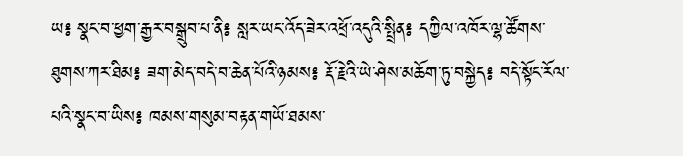ཡ༔ སྣང་བ་ཕྱག་རྒྱར་བསྒྲུབ་པ་ནི༔ སླར་ཡང་འོད་ཟེར་འཕྲོ་འདུའི་སྤྲིན༔ དཀྱིལ་འཁོར་ལྷ་ཚོགས་ཐུགས་ཀར་ཐིམ༔ ཟག་མེད་བདེ་བ་ཆེན་པོའི་ཉམས༔ རྡོ་རྗེའི་ཡེ་ཤེས་མཆོག་ཏུ་བསྐྱེད༔ བདེ་སྟོང་རོལ་པའི་སྣང་བ་ཡིས༔ ཁམས་གསུམ་བརྟན་གཡོ་ཐམས་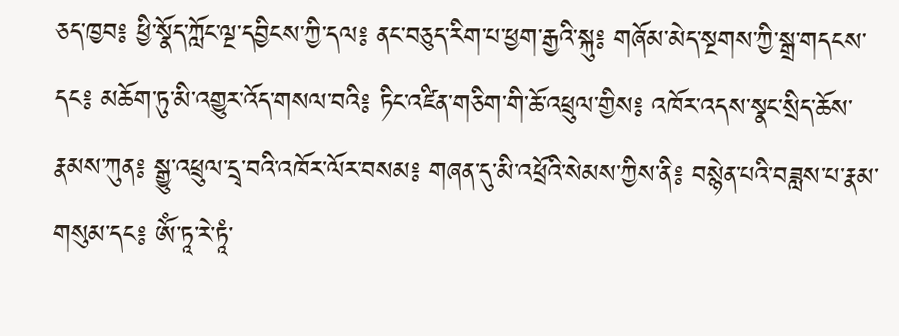ཅད་ཁྱབ༔ ཕྱི་སྣོད་ཀློང་ལྔ་དབྱིངས་ཀྱི་དལ༔ ནང་བཅུད་རིག་པ་ཕྱག་རྒྱའི་སྐུ༔ གཞོམ་མེད་སྔགས་ཀྱི་སྒྲ་གདངས་དང༔ མཆོག་ཏུ་མི་འགྱུར་འོད་གསལ་བའི༔ ཏིང་འཛིན་གཅིག་གི་ཆོ་འཕྲུལ་གྱིས༔ འཁོར་འདས་སྣང་སྲིད་ཆོས་རྣམས་ཀུན༔ སྒྱུ་འཕྲུལ་དྲྭ་བའི་འཁོར་ལོར་བསམ༔ གཞན་དུ་མི་འཕྲོའི་སེམས་ཀྱིས་ནི༔ བསྙེན་པའི་བཟླས་པ་རྣམ་གསུམ་དང༔ ཨོཾ་ཏཱ་རེ་ཏཱཾ་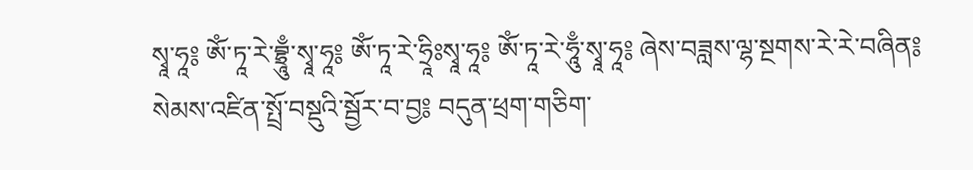སྭཱ་ཧཱ༔ ཨོཾ་ཏཱ་རེ་བྷྲཱུྃ་སྭཱ་ཧཱ༔ ཨོཾ་ཏཱ་རེ་ཧྲཱིཿསྭཱ་ཧཱ༔ ཨོཾ་ཏཱ་རེ་ཧཱུྃ་སྭཱ་ཧཱ༔ ཞེས་བཟླས་ལྷ་སྔགས་རེ་རེ་བཞིན༔ སེམས་འཛིན་སྤྲོ་བསྡུའི་སྦྱོར་བ་བྱ༔ བདུན་ཕྲག་གཅིག་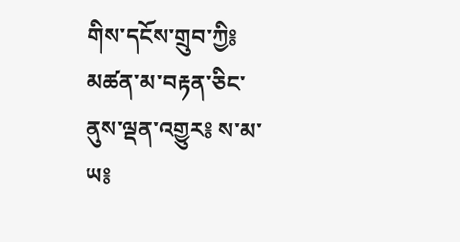གིས་དངོས་གྲུབ་ཀྱི༔ མཚན་མ་བརྟན་ཅིང་ནུས་ལྡན་འགྱུར༔ ས་མ་ཡ༔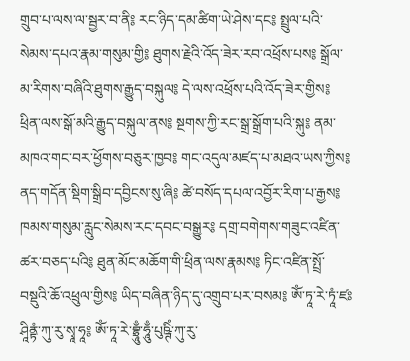གྲུབ་པ་ལས་ལ་སྦྱར་བ་ནི༔ རང་ཉིད་དམ་ཚིག་ཡེ་ཤེས་དང༔ སྤྲུལ་པའི་སེམས་དཔའ་རྣམ་གསུམ་གྱི༔ ཐུགས་རྗེའི་འོད་ཟེར་རབ་འཕྲོས་པས༔ སྒྲོལ་མ་རིགས་བཞིའི་ཐུགས་རྒྱུད་བསྐུལ༔ དེ་ལས་འཕྲོས་པའི་འོད་ཟེར་གྱིས༔ ཕྲིན་ལས་སྒོ་མའི་རྒྱུད་བསྐུལ་ནས༔ སྔགས་ཀྱི་རང་སྒྲ་སྒྲོག་པའི་སྐུ༔ ནམ་མཁའ་གང་བར་ཕྱོགས་བཅུར་ཁྱབ༔ གང་འདུལ་མཛད་པ་མཐའ་ཡས་ཀྱིས༔ ནད་གདོན་སྡིག་སྒྲིབ་དབྱིངས་སུ་ཞི༔ ཚེ་བསོད་དཔལ་འབྱོར་རིག་པ་རྒྱས༔ ཁམས་གསུམ་རླུང་སེམས་རང་དབང་བསྒྱུར༔ དགྲ་བགེགས་གཟུང་འཛིན་ཚར་བཅད་པའི༔ ཐུན་མོང་མཆོག་གི་ཕྲིན་ལས་རྣམས༔ ཏིང་འཛིན་སྤྲོ་བསྡུའི་ཆོ་འཕྲུལ་གྱིས༔ ཡིད་བཞིན་ཉིད་དུ་འགྲུབ་པར་བསམ༔ ཨོཾ་ཏཱ་རེ་ཏཱཾ་ཛཿཤཱིནྟཾ་ཀུ་རུ་སྭཱ་ཧཱ༔ ཨོཾ་ཏཱ་རེ་བྷྲཱུྃ་ཧཱུྃ་པུཥྚིཾ་ཀུ་རུ་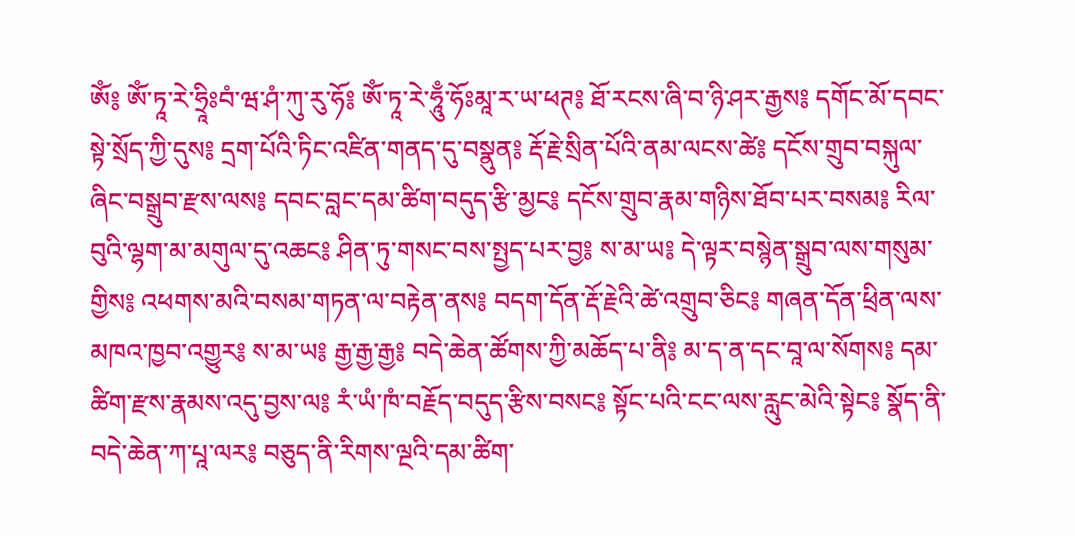ཨོཾ༔ ཨོཾ་ཏཱ་རེ་ཧྲཱིཿབཾ་ཝ་ཤཾ་ཀུ་རུ་ཧོ༔ ཨོཾ་ཏཱ་རེ་ཧཱུྃ་ཧོཿམཱ་ར་ཡ་ཕཊ༔ ཐོ་རངས་ཞི་བ་ཉི་ཤར་རྒྱས༔ དགོང་མོ་དབང་སྟེ་སྲོད་ཀྱི་དུས༔ དྲག་པོའི་ཏིང་འཛིན་གནད་དུ་བསྣུན༔ རྡོ་རྗེ་སྲིན་པོའི་ནམ་ལངས་ཚེ༔ དངོས་གྲུབ་བསྐུལ་ཞིང་བསྒྲུབ་རྫས་ལས༔ དབང་བླང་དམ་ཚིག་བདུད་རྩི་མྱང༔ དངོས་གྲུབ་རྣམ་གཉིས་ཐོབ་པར་བསམ༔ རིལ་བུའི་ལྷག་མ་མགུལ་དུ་འཆང༔ ཤིན་ཏུ་གསང་བས་སྤྱད་པར་བྱ༔ ས་མ་ཡ༔ དེ་ལྟར་བསྙེན་སྒྲུབ་ལས་གསུམ་གྱིས༔ འཕགས་མའི་བསམ་གཏན་ལ་བརྟེན་ནས༔ བདག་དོན་རྡོ་རྗེའི་ཚེ་འགྲུབ་ཅིང༔ གཞན་དོན་ཕྲིན་ལས་མཁའ་ཁྱབ་འགྱུར༔ ས་མ་ཡ༔ རྒྱ་རྒྱ་རྒྱ༔ བདེ་ཆེན་ཚོགས་ཀྱི་མཆོད་པ་ནི༔ མ་ད་ན་དང་བཱ་ལ་སོགས༔ དམ་ཚིག་རྫས་རྣམས་འདུ་བྱས་ལ༔ རཾ་ཡཾ་ཁཾ་བརྗོད་བདུད་རྩིས་བསང༔ སྟོང་པའི་ངང་ལས་རླུང་མེའི་སྟེང༔ སྣོད་ནི་བདེ་ཆེན་ཀ་པཱ་ལར༔ བཅུད་ནི་རིགས་ལྔའི་དམ་ཚིག་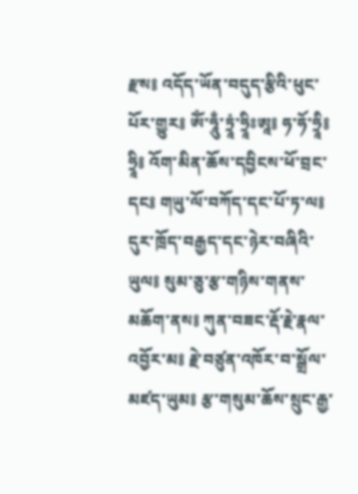རྫས༔ འདོད་ཡོན་བདུད་རྩིའི་ཕུང་པོར་གྱུར༔ ཨོཾ་ཧཱུྃ་ཏྲཱཾ་ཧྲཱིཿཨཱ༔ ཧ་ཧོ་ཧྲཱི༔ ཧྲཱི༔ འོག་མིན་ཆོས་དབྱིངས་ཕོ་བྲང་དང༔ གཡུ་ལོ་བཀོད་དང་པོ་ཏ་ལ༔ དུར་ཁྲོད་བརྒྱད་དང་ཉེར་བཞིའི་ཡུལ༔ སུམ་ཅུ་རྩ་གཉིས་གནས་མཆོག་ནས༔ ཀུན་བཟང་རྡོ་རྗེ་རྣལ་འབྱོར་མ༔ རྗེ་བཙུན་འཁོར་བ་སྒྲོལ་མཛད་ཡུམ༔ རྩ་གསུམ་ཆོས་སྲུང་རྒྱ་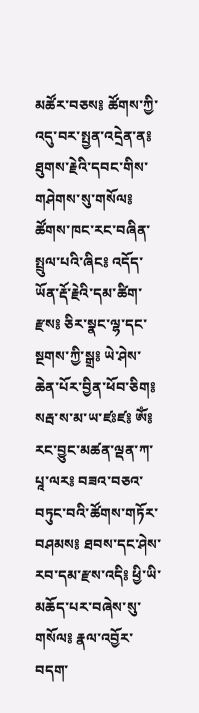མཚོར་བཅས༔ ཚོགས་ཀྱི་འདུ་བར་སྤྱན་འདྲེན་ན༔ ཐུགས་རྗེའི་དབང་གིས་གཤེགས་སུ་གསོལ༔ ཚོགས་ཁང་རང་བཞིན་སྤྲུལ་པའི་ཞིང༔ འདོད་ཡོན་རྡོ་རྗེའི་དམ་ཚིག་རྫས༔ ཅིར་སྣང་ལྷ་དང་སྔགས་ཀྱི་སྒྲ༔ ཡེ་ཤེས་ཆེན་པོར་བྱིན་ཕོབ་ཅིག༔ སརྦ་ས་མ་ཡ་ཛཿཛ༔ ཨོཾ༔ རང་བྱུང་མཚན་ལྡན་ཀ་པཱ་ལར༔ བཟའ་བཅའ་བཏུང་བའི་ཚོགས་གཏོར་བཤམས༔ ཐབས་དང་ཤེས་རབ་དམ་རྫས་འདི༔ ཕྱི་ཡི་མཆོད་པར་བཞེས་སུ་གསོལ༔ རྣལ་འབྱོར་བདག་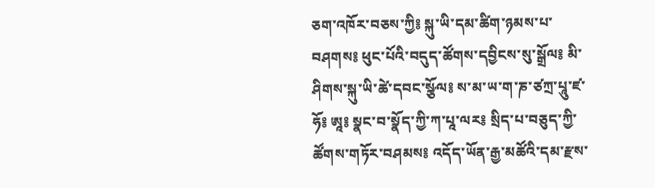ཅག་འཁོར་བཅས་ཀྱི༔ སྐུ་ཡི་དམ་ཚིག་ཉམས་པ་བཤགས༔ ཕུང་པོའི་བདུད་ཚོགས་དབྱིངས་སུ་སྒྲོལ༔ མི་ཤིགས་སྐུ་ཡི་ཚེ་དབང་སྩོལ༔ ས་མ་ཡ་ག་ཎ་ཙཀྲ་པཱུ་ཛ་ཧོ༔ ཨཱ༔ སྣང་བ་སྣོད་ཀྱི་ཀ་པཱ་ལར༔ སྲིད་པ་བཅུད་ཀྱི་ཚོགས་གཏོར་བཤམས༔ འདོད་ཡོན་རྒྱ་མཚོའི་དམ་རྫས་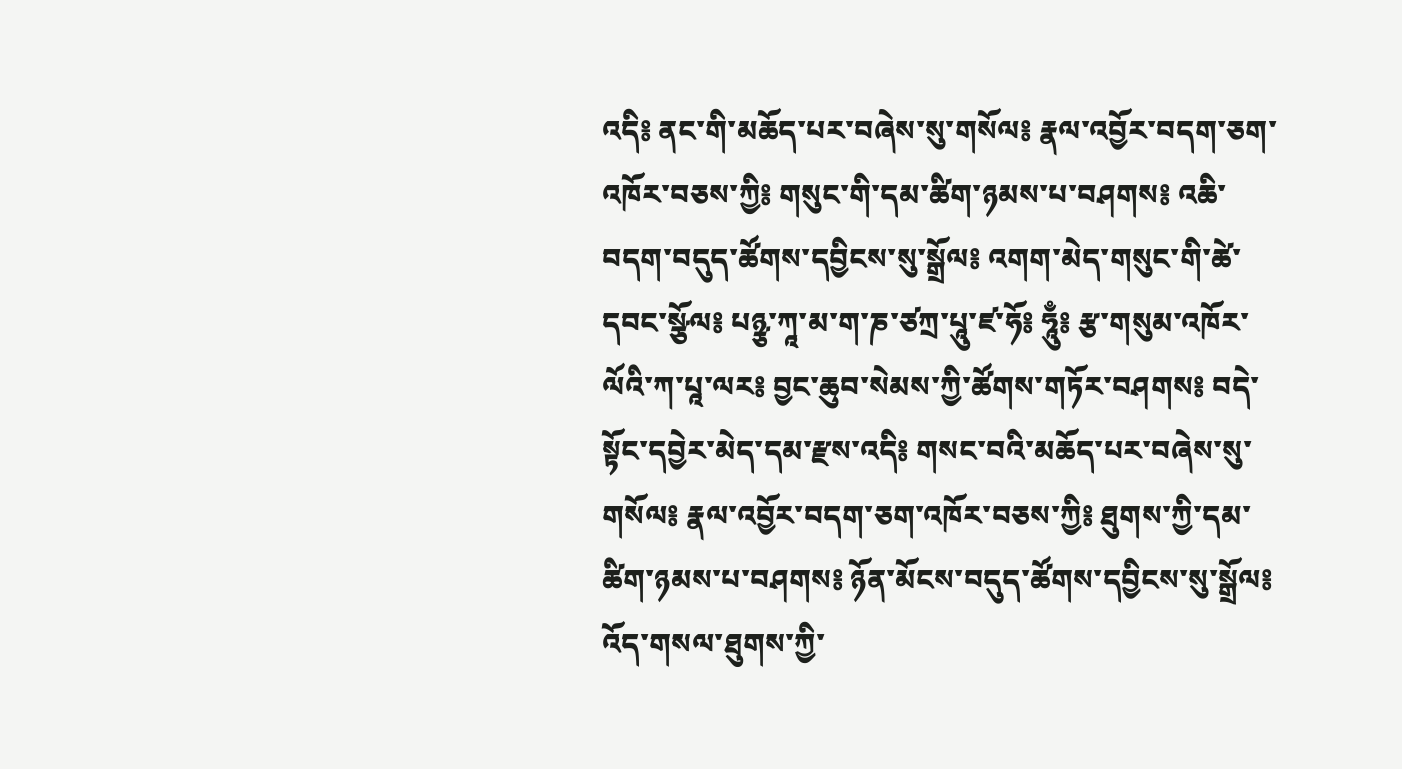འདི༔ ནང་གི་མཆོད་པར་བཞེས་སུ་གསོལ༔ རྣལ་འབྱོར་བདག་ཅག་འཁོར་བཅས་ཀྱི༔ གསུང་གི་དམ་ཚིག་ཉམས་པ་བཤགས༔ འཆི་བདག་བདུད་ཚོགས་དབྱིངས་སུ་སྒྲོལ༔ འགག་མེད་གསུང་གི་ཚེ་དབང་སྩོལ༔ པཉྩ་ཀཱ་མ་ག་ཎ་ཙཀྲ་པཱུ་ཛ་ཧོ༔ ཧཱུྃ༔ རྩ་གསུམ་འཁོར་ལོའི་ཀ་པཱ་ལར༔ བྱང་ཆུབ་སེམས་ཀྱི་ཚོགས་གཏོར་བཤགས༔ བདེ་སྟོང་དབྱེར་མེད་དམ་རྫས་འདི༔ གསང་བའི་མཆོད་པར་བཞེས་སུ་གསོལ༔ རྣལ་འབྱོར་བདག་ཅག་འཁོར་བཅས་ཀྱི༔ ཐུགས་ཀྱི་དམ་ཚིག་ཉམས་པ་བཤགས༔ ཉོན་མོངས་བདུད་ཚོགས་དབྱིངས་སུ་སྒྲོལ༔ འོད་གསལ་ཐུགས་ཀྱི་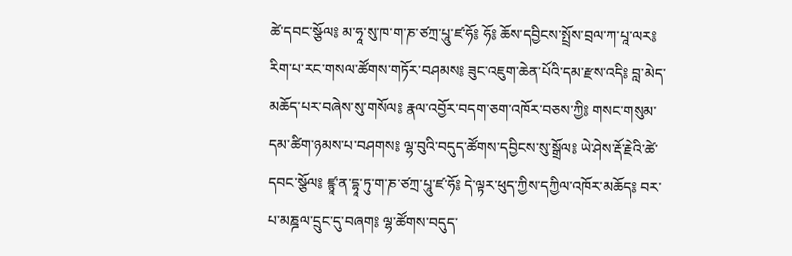ཚེ་དབང་སྩོལ༔ མ་ཧཱ་སུ་ཁ་ག་ཎ་ཙཀྲ་པཱུ་ཛ་ཧོ༔ ཧོ༔ ཆོས་དབྱིངས་སྤྲོས་བྲལ་ཀ་པཱ་ལར༔ རིག་པ་རང་གསལ་ཚོགས་གཏོར་བཤམས༔ ཟུང་འཇུག་ཆེན་པོའི་དམ་རྫས་འདི༔ བླ་མེད་མཆོད་པར་བཞེས་སུ་གསོལ༔ རྣལ་འབྱོར་བདག་ཅག་འཁོར་བཅས་ཀྱི༔ གསང་གསུམ་དམ་ཚིག་ཉམས་པ་བཤགས༔ ལྷ་བུའི་བདུད་ཚོགས་དབྱིངས་སུ་སྒྲོལ༔ ཡེ་ཤེས་རྡོ་རྗེའི་ཚེ་དབང་སྩོལ༔ ཛྙཱ་ན་དྷཱ་ཏུ་ག་ཎ་ཙཀྲ་པཱུ་ཛ་ཧོ༔ དེ་ལྟར་ཕུད་ཀྱིས་དཀྱིལ་འཁོར་མཆོད༔ བར་པ་མཎྜལ་དྲུང་དུ་བཞག༔ ལྷ་ཚོགས་བདུད་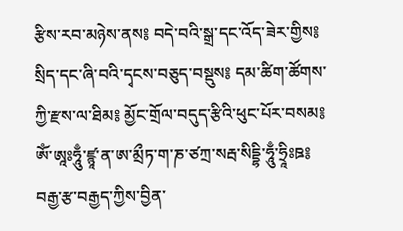རྩིས་རབ་མཉེས་ནས༔ བདེ་བའི་སྒྲ་དང་འོད་ཟེར་གྱིས༔ སྲིད་དང་ཞི་བའི་དྭངས་བཅུད་བསྡུས༔ དམ་ཚིག་ཚོགས་ཀྱི་རྫས་ལ་ཐིམ༔ མྱོང་གྲོལ་བདུད་རྩིའི་ཕུང་པོར་བསམ༔ ཨོཾ་ཨཱཿཧཱུྃ་ཛྙཱ་ན་ཨ་མྲྀཏ་ག་ཎ་ཙཀྲ་སརྦ་སིདྡྷི་ཧཱུྃ་ཧྲཱིཿཋ༔ བརྒྱ་རྩ་བརྒྱད་ཀྱིས་བྱིན་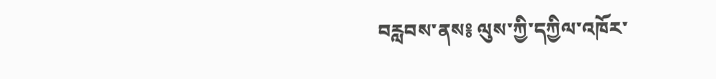བརླབས་ནས༔ ལུས་ཀྱི་དཀྱིལ་འཁོར་